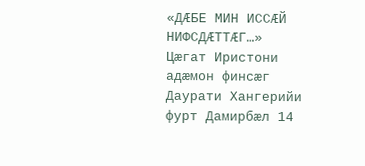«ДÆБЕ МИН ИССÆЙ НИФСДÆТТÆГ…»
Цæгат Иристони адæмон финсæг Даурати Хангерийи фурт Дамирбæл 14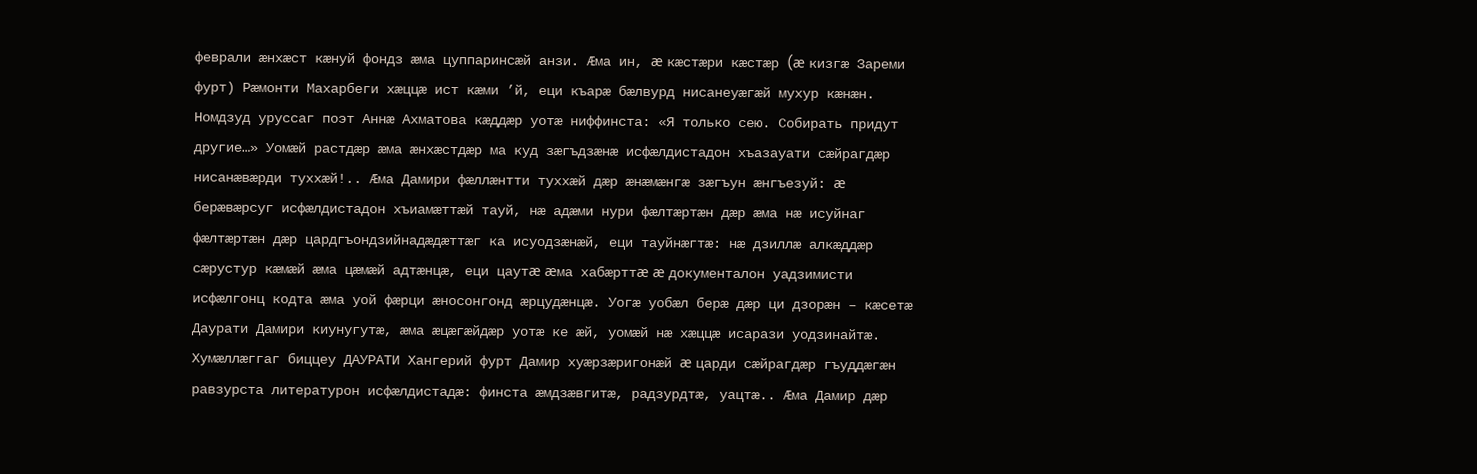феврали æнхæст кæнуй фондз æма цуппаринсæй анзи. Æма ин, æ кæстæри кæстæр (æ кизгæ Зареми фурт) Рæмонти Махарбеги хæццæ ист кæми ’й, еци къарæ бæлвурд нисанеуæгæй мухур кæнæн. Номдзуд уруссаг поэт Аннæ Ахматова кæддæр уотæ ниффинста: «Я только сею. Собирать придут другие…» Уомæй растдæр æма æнхæстдæр ма куд зæгъдзæнæ исфæлдистадон хъазауати сæйрагдæр нисанæвæрди туххæй!.. Æма Дамири фæллæнтти туххæй дæр æнæмæнгæ зæгъун æнгъезуй: æ берæвæрсуг исфæлдистадон хъиамæттæй тауй, нæ адæми нури фæлтæртæн дæр æма нæ исуйнаг фæлтæртæн дæр цардгъондзийнадæдæттæг ка исуодзæнæй, еци тауйнæгтæ: нæ дзиллæ алкæддæр сæрустур кæмæй æма цæмæй адтæнцæ, еци цаутæ æма хабæрттæ æ документалон уадзимисти исфæлгонц кодта æма уой фæрци æносонгонд æрцудæнцæ. Уогæ уобæл берæ дæр ци дзорæн – кæсетæ Даурати Дамири киунугутæ, æма æцæгæйдæр уотæ ке æй, уомæй нæ хæццæ исарази уодзинайтæ.
Хумæллæггаг биццеу ДАУРАТИ Хангерий фурт Дамир хуæрзæригонæй æ царди сæйрагдæр гъуддæгæн равзурста литературон исфæлдистадæ: финста æмдзæвгитæ, радзурдтæ, уацтæ.. Æма Дамир дæр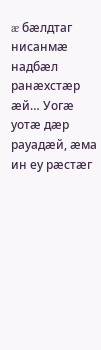æ бæлдтаг нисанмæ надбæл ранæхстæр æй… Уогæ уотæ дæр рауадæй, æма ин еу рæстæг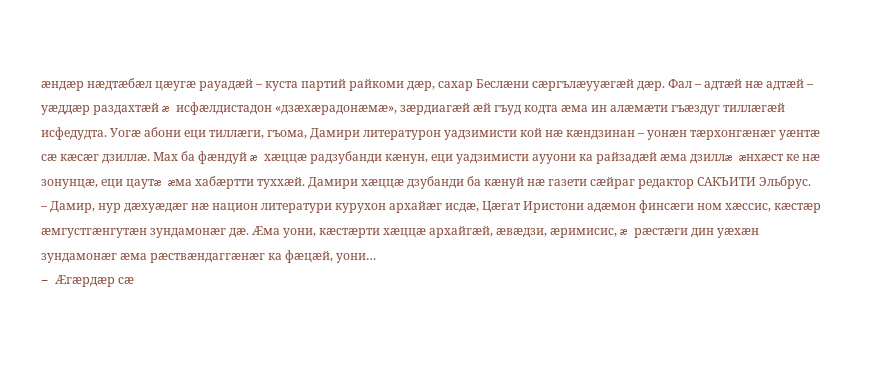æндæр нæдтæбæл цæугæ рауадæй – куста партий райкоми дæр, сахар Беслæни сæргълæууæгæй дæр. Фал – адтæй нæ адтæй – уæддæр раздахтæй æ исфæлдистадон «дзæхæрадонæмæ», зæрдиагæй æй гъуд кодта æма ин алæмæти гъæздуг тиллæгæй исфедудта. Уогæ абони еци тиллæги, гъома, Дамири литературон уадзимисти кой нæ кæндзинан – уонæн тæрхонгæнæг уæнтæ сæ кæсæг дзиллæ. Мах ба фæндуй æ хæццæ радзубанди кæнун, еци уадзимисти аууони ка райзадæй æма дзиллæ æнхæст ке нæ зонунцæ, еци цаутæ æма хабæртти туххæй. Дамири хæццæ дзубанди ба кæнуй нæ газети сæйраг редактор САКЪИТИ Эльбрус.
– Дамир, нур дæхуæдæг нæ национ литератури курухон архайæг исдæ, Цæгат Иристони адæмон финсæги ном хæссис, кæстæр æмгустгæнгутæн зундамонæг дæ. Æма уони, кæстæрти хæццæ архайгæй, æвæдзи, æримисис, æ рæстæги дин уæхæн зундамонæг æма рæствæндаггæнæг ка фæцæй, уони…
– Æгæрдæр сæ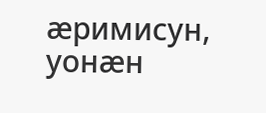æримисун, уонæн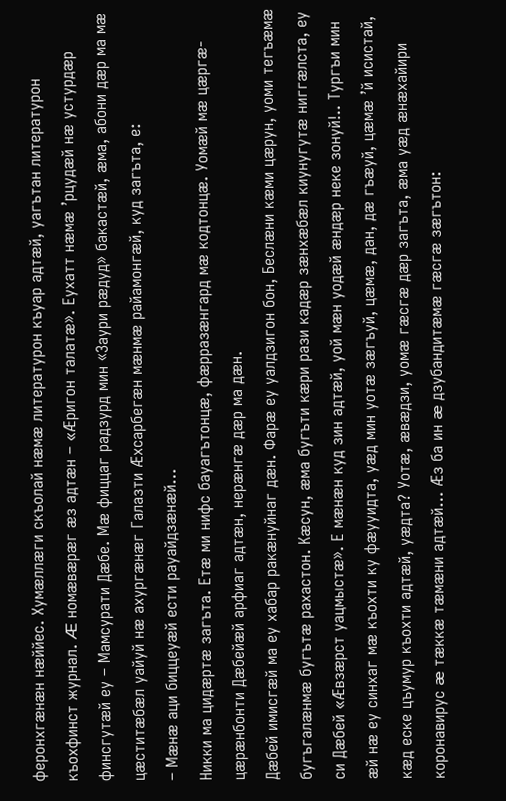феронхгæнæн нæййес. Хумæллæги скъолай нæмæ литературон къуар адтæй, уагътан литературон къохфинст журнал. Æ номæвæрæг æз адтæн – «Æригон талатæ». Еухатт нæмæ ’рцудæй нæ устурдæр финсгутæй еу – Мамсурати Дæбе. Мæ фиццаг радзурд мин «Заури рæдуд» бакастæй, æма, абони дæр ма мæ цæститæбæл уайуй нæ ахургæнæг Галазти Æхсарбегæн мæнмæ райамонгæй, куд загъта, е:
– Мæнæ аци биццеуæй ести рауайдзæнæй…
Никки ма цидæртæ загъта. Етæ ми нифс бауагътонцæ, фæрразæнгард мæ кодтонцæ. Уомæй мæ цæргæ-цæрæнбонти Дæбейæй арфиаг адтæн, нерæнгæ дæр ма дæн.
Дæбей имисгæй ма еу хабар ракæнуйнаг дæн. Фарæ еу уалдзигон бон, Беслæни кæми цæрун, уоми тегъæмæ бугъгалæнмæ бугътæ рахастон. Кæсун, æма бугъти кæри рази кадæр зæнхæбæл киунугутæ ниггæлста, еу си Дæбей «Æвзæрст уацмыстæ». Е мæнæн куд зин адтæй, уой мæн уодæй æндæр неке зонуй!.. Тургъи мин æй нæ еу синхаг мæ къохти ку фæууидта, уæд мин уотæ зæгъуй, цæмæ, дан, дæ гъæуй, цæмæ ’й исистай, кæд еске цъумур къохти адтæй, уæдта? Уотæ, æвæдзи, уомæ гæсгæ дæр загъта, æма уæд æнæхайири коронавирус æ тæккæ тæмæни адтæй… Æз ба ин æ дзубандитæмæ гæсгæ зæгътон: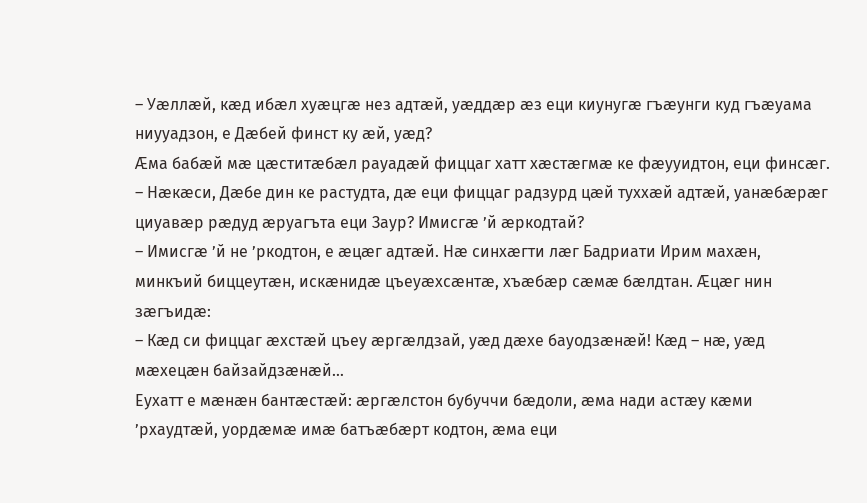– Уæллæй, кæд ибæл хуæцгæ нез адтæй, уæддæр æз еци киунугæ гъæунги куд гъæуама ниууадзон, е Дæбей финст ку æй, уæд?
Æма бабæй мæ цæститæбæл рауадæй фиццаг хатт хæстæгмæ ке фæууидтон, еци финсæг.
– Нæкæси, Дæбе дин ке растудта, дæ еци фиццаг радзурд цæй туххæй адтæй, уанæбæрæг циуавæр рæдуд æруагъта еци Заур? Имисгæ ’й æркодтай?
– Имисгæ ’й не ’ркодтон, е æцæг адтæй. Нæ синхæгти лæг Бадриати Ирим махæн, минкъий биццеутæн, искæнидæ цъеуæхсæнтæ, хъæбæр сæмæ бæлдтан. Æцæг нин зæгъидæ:
– Кæд си фиццаг æхстæй цъеу æргæлдзай, уæд дæхе бауодзæнæй! Кæд – нæ, уæд мæхецæн байзайдзæнæй…
Еухатт е мæнæн бантæстæй: æргæлстон бубуччи бæдоли, æма нади астæу кæми ’рхаудтæй, уордæмæ имæ батъæбæрт кодтон, æма еци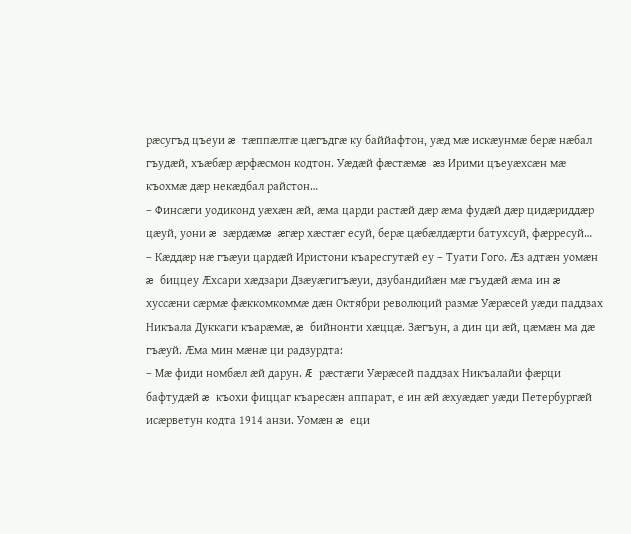рæсугъд цъеуи æ тæппæлтæ цæгъдгæ ку баййафтон, уæд мæ искæунмæ берæ нæбал гъудæй, хъæбæр æрфæсмон кодтон. Уæдæй фæстæмæ æз Ирими цъеуæхсæн мæ къохмæ дæр некæдбал райстон…
– Финсæги уодиконд уæхæн æй, æма царди растæй дæр æма фудæй дæр цидæриддæр цæуй, уони æ зæрдæмæ æгæр хæстæг есуй, берæ цæбæлдæрти батухсуй, фæрресуй…
– Кæддæр нæ гъæуи цардæй Иристони къаресгутæй еу – Туати Гого. Æз адтæн уомæн æ биццеу Æхсари хæдзари Дзæуæгигъæуи, дзубандийæн мæ гъудæй æма ин æ хуссæни сæрмæ фæккомкоммæ дæн Октябри революций размæ Уæрæсей уæди паддзах Никъала Дуккаги къарæмæ, æ бийнонти хæццæ. Зæгъун, а дин ци æй, цæмæн ма дæ гъæуй. Æма мин мæнæ ци радзурдта:
– Мæ фиди номбæл æй дарун. Æ рæстæги Уæрæсей паддзах Никъалайи фæрци бафтудæй æ къохи фиццаг къаресæн аппарат, е ин æй æхуæдæг уæди Петербургæй исæрветун кодта 1914 анзи. Уомæн æ еци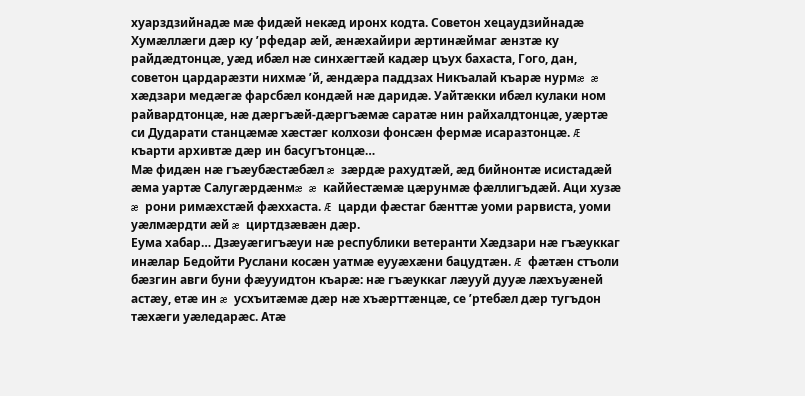хуарздзийнадæ мæ фидæй некæд иронх кодта. Советон хецаудзийнадæ Хумæллæги дæр ку ’рфедар æй, æнæхайири æртинæймаг æнзтæ ку райдæдтонцæ, уæд ибæл нæ синхæгтæй кадæр цъух бахаста, Гого, дан, советон цардарæзти нихмæ ’й, æндæра паддзах Никъалай къарæ нурмæ æ хæдзари медæгæ фарсбæл кондæй нæ даридæ. Уайтæкки ибæл кулаки ном райвардтонцæ, нæ дæргъæй-дæргъæмæ саратæ нин райхалдтонцæ, уæртæ си Дударати станцæмæ хæстæг колхози фонсæн фермæ исаразтонцæ. Æ къарти архивтæ дæр ин басугътонцæ…
Мæ фидæн нæ гъæубæстæбæл æ зæрдæ рахудтæй, æд бийнонтæ исистадæй æма уартæ Салугæрдæнмæ æ каййестæмæ цæрунмæ фæллигъдæй. Аци хузæ æ рони римæхстæй фæххаста. Æ царди фæстаг бæнттæ уоми рарвиста, уоми уæлмæрдти æй æ циртдзæвæн дæр.
Еума хабар… Дзæуæгигъæуи нæ республики ветеранти Хæдзари нæ гъæуккаг инæлар Бедойти Руслани косæн уатмæ еууæхæни бацудтæн. Æ фæтæн стъоли бæзгин авги буни фæууидтон къарæ: нæ гъæуккаг лæууй дууæ лæхъуæней астæу, етæ ин æ усхъитæмæ дæр нæ хъæрттæнцæ, се ’ртебæл дæр тугъдон тæхæги уæледарæс. Атæ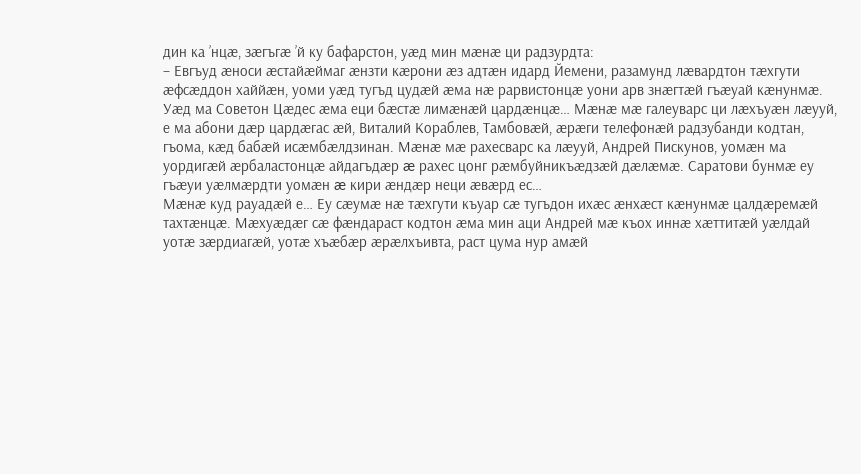дин ка ’нцæ, зæгъгæ ’й ку бафарстон, уæд мин мæнæ ци радзурдта:
– Евгъуд æноси æстайæймаг æнзти кæрони æз адтæн идард Йемени, разамунд лæвардтон тæхгути æфсæддон хаййæн, уоми уæд тугъд цудæй æма нæ рарвистонцæ уони арв знæгтæй гъæуай кæнунмæ.
Уæд ма Советон Цæдес æма еци бæстæ лимæнæй цардæнцæ… Мæнæ мæ галеуварс ци лæхъуæн лæууй, е ма абони дæр цардæгас æй, Виталий Кораблев, Тамбовæй, æрæги телефонæй радзубанди кодтан, гъома, кæд бабæй исæмбæлдзинан. Мæнæ мæ рахесварс ка лæууй, Андрей Пискунов, уомæн ма уордигæй æрбаластонцæ айдагъдæр æ рахес цонг рæмбуйникъæдзæй дæлæмæ. Саратови бунмæ еу гъæуи уæлмæрдти уомæн æ кири æндæр неци æвæрд ес…
Мæнæ куд рауадæй е… Еу сæумæ нæ тæхгути къуар сæ тугъдон ихæс æнхæст кæнунмæ цалдæремæй тахтæнцæ. Мæхуæдæг сæ фæндараст кодтон æма мин аци Андрей мæ къох иннæ хæттитæй уæлдай уотæ зæрдиагæй, уотæ хъæбæр æрæлхъивта, раст цума нур амæй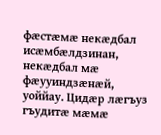фæстæмæ некæдбал исæмбæлдзинан, некæдбал мæ фæууиндзæнæй, уоййау. Цидæр лæгъуз гъудитæ мæмæ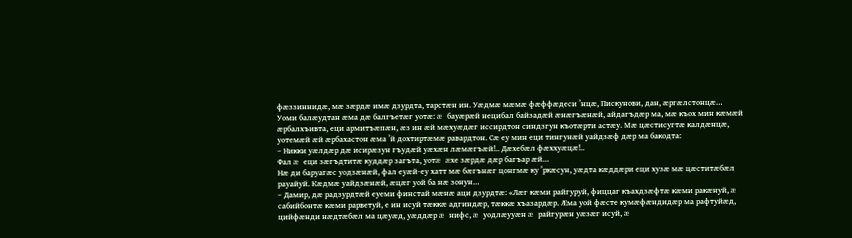фæззиннидæ, мæ зæрдæ имæ дзурдта, тарстæн ин. Уæдмæ мæмæ фæффæдеси ’нцæ, Пискунови, дан, æргæлстонцæ…
Уоми балæудтан æма дæ балгъетæг уотæ: æ бауæрæй нецибал байзадæй æнæгъæнæй, айдагъдæр ма, мæ къох мин кæмæй æрбалхъивта, еци армитъæпæн, æз ин æй мæхуæдæг иссирдтон синдзгун къотæрти астæу. Мæ цæстисугтæ калдæнцæ, уотемæй æй æрбахастон æма ’й дохтиртæмæ равардтон. Сæ еу мин еци тингунæй уайдзæф дæр ма бакодта:
– Никки уæлдæр дæ исирæзун гъудæй уæхæн лæмæгъæй!.. Дæхебæл фæххуæцæ!..
Фал æ еци зæгъдтитæ куддæр загъта, уотæ æхе зæрдæ дæр багъар æй…
Нæ ди баруагæс уодзæнæй, фал еуæй-еу хатт мæ бæгънæг цонгмæ ку ’ркæсун, уæдта кæддæри еци хузæ мæ цæститæбæл рауайуй. Кæдмæ уайдзæнæй, æцæг уой ба нæ зонун…
– Дамир, дæ радзурдтæй еуеми финстай мæнæ аци дзурдтæ: «Лæг кæми райгуруй, фиццаг къахдзæфтæ кæми ракæнуй, æ сабийбонтæ кæми рарветуй, е ин исуй тæккæ адгиндæр, тæккæ хъазардæр. Æма уой фæсте кумæфæндидæр ма рафтуйæд, цийфæнди нæдтæбæл ма цæуæд, уæддæр æ нифс, æ уодлæууæн æ райгурæн уæзæг исуй, æ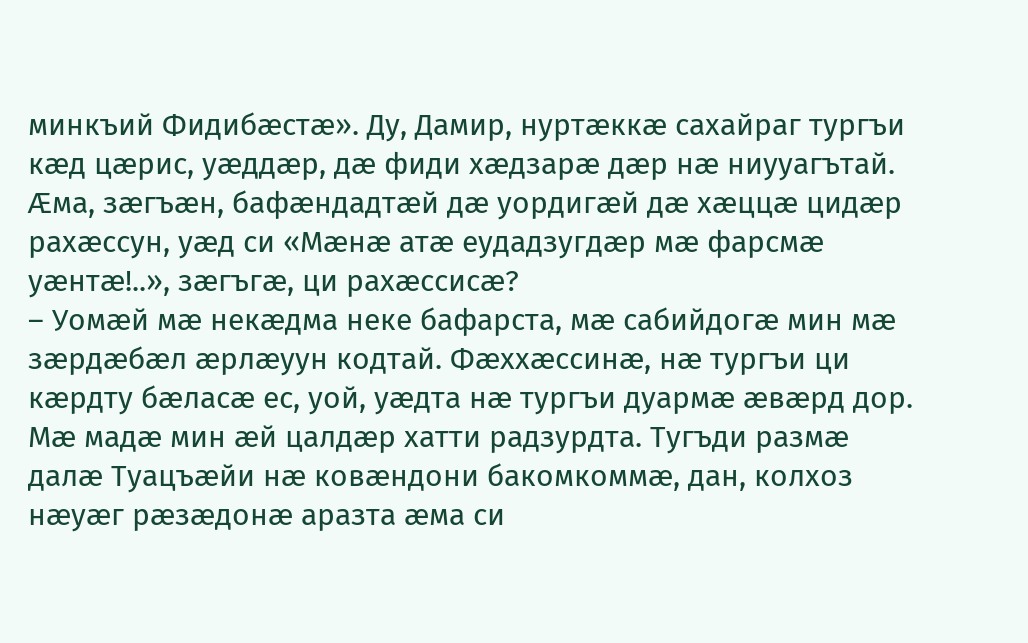минкъий Фидибæстæ». Ду, Дамир, нуртæккæ сахайраг тургъи кæд цæрис, уæддæр, дæ фиди хæдзарæ дæр нæ ниууагътай. Æма, зæгъæн, бафæндадтæй дæ уордигæй дæ хæццæ цидæр рахæссун, уæд си «Мæнæ атæ еудадзугдæр мæ фарсмæ уæнтæ!..», зæгъгæ, ци рахæссисæ?
– Уомæй мæ некæдма неке бафарста, мæ сабийдогæ мин мæ зæрдæбæл æрлæуун кодтай. Фæххæссинæ, нæ тургъи ци кæрдту бæласæ ес, уой, уæдта нæ тургъи дуармæ æвæрд дор. Мæ мадæ мин æй цалдæр хатти радзурдта. Тугъди размæ далæ Туацъæйи нæ ковæндони бакомкоммæ, дан, колхоз нæуæг рæзæдонæ аразта æма си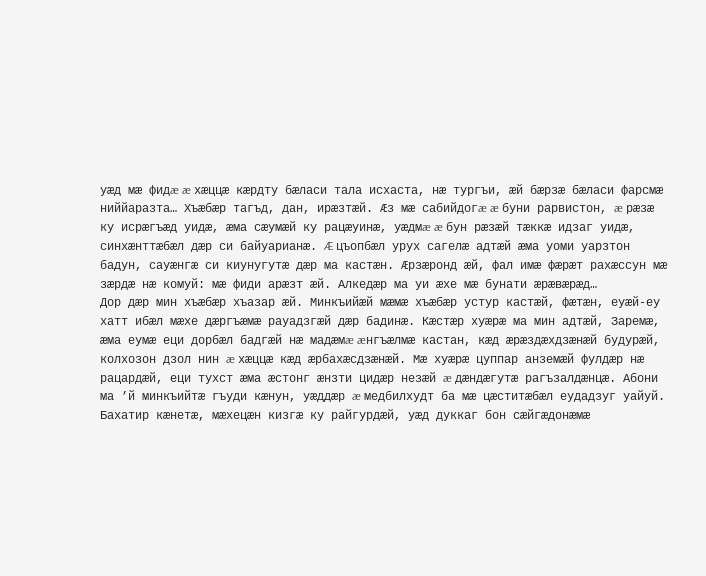уæд мæ фидæ æ хæццæ кæрдту бæласи тала исхаста, нæ тургъи, æй бæрзæ бæласи фарсмæ ниййаразта… Хъæбæр тагъд, дан, ирæзтæй. Æз мæ сабийдогæ æ буни рарвистон, æ рæзæ ку исрæгъæд уидæ, æма сæумæй ку рацæуинæ, уæдмæ æ бун рæзæй тæккæ идзаг уидæ, синхæнттæбæл дæр си байуарианæ. Æ цъопбæл урух сагелæ адтæй æма уоми уарзтон бадун, сауæнгæ си киунугутæ дæр ма кастæн. Æрзæронд æй, фал имæ фæрæт рахæссун мæ зæрдæ нæ комуй: мæ фиди арæзт æй. Алкедæр ма уи æхе мæ бунати æрæвæрæд…
Дор дæр мин хъæбæр хъазар æй. Минкъийæй мæмæ хъæбæр устур кастæй, фæтæн, еуæй-еу хатт ибæл мæхе дæргъæмæ рауадзгæй дæр бадинæ. Кæстæр хуæрæ ма мин адтæй, Заремæ, æма еумæ еци дорбæл бадгæй нæ мадæмæ æнгъæлмæ кастан, кæд æрæздæхдзæнæй будурæй, колхозон дзол нин æ хæццæ кæд æрбахæсдзæнæй. Мæ хуæрæ цуппар анземæй фулдæр нæ рацардæй, еци тухст æма æстонг æнзти цидæр незæй æ дæндæгутæ рагъзалдæнцæ. Абони ма ’й минкъийтæ гъуди кæнун, уæддæр æ медбилхудт ба мæ цæститæбæл еудадзуг уайуй. Бахатир кæнетæ, мæхецæн кизгæ ку райгурдæй, уæд дуккаг бон сæйгæдонæмæ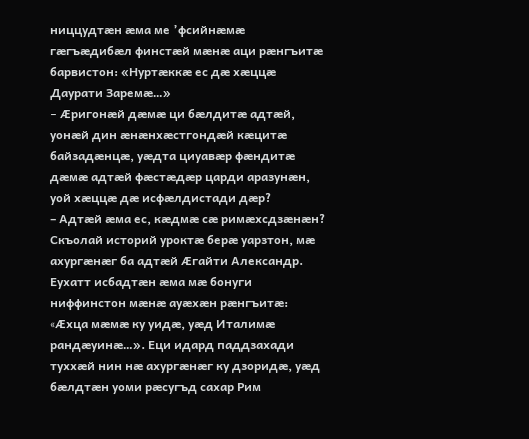ниццудтæн æма ме ’фсийнæмæ гæгъæдибæл финстæй мæнæ аци рæнгъитæ барвистон: «Нуртæккæ ес дæ хæццæ Даурати Заремæ…»
– Æригонæй дæмæ ци бæлдитæ адтæй, уонæй дин æнæнхæстгондæй кæцитæ байзадæнцæ, уæдта циуавæр фæндитæ дæмæ адтæй фæстæдæр царди аразунæн, уой хæццæ дæ исфæлдистади дæр?
– Адтæй æма ес, кæдмæ сæ римæхсдзæнæн? Скъолай историй уроктæ берæ уарзтон, мæ ахургæнæг ба адтæй Æгайти Александр. Еухатт исбадтæн æма мæ бонуги ниффинстон мæнæ ауæхæн рæнгъитæ: «Æхца мæмæ ку уидæ, уæд Италимæ рандæуинæ…». Еци идард паддзахади туххæй нин нæ ахургæнæг ку дзоридæ, уæд бæлдтæн уоми рæсугъд сахар Рим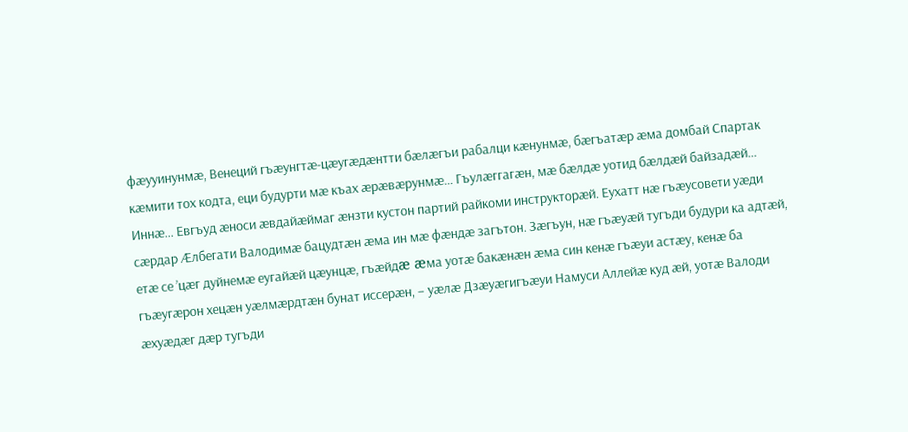фæууинунмæ, Венеций гъæунгтæ-цæугæдæнтти бæлæгъи рабалци кæнунмæ, бæгъатæр æма домбай Спартак кæмити тох кодта, еци будурти мæ къах æрæвæрунмæ… Гъулæггагæн, мæ бæлдæ уотид бæлдæй байзадæй…
Иннæ… Евгъуд æноси æвдайæймаг æнзти кустон партий райкоми инструкторæй. Еухатт нæ гъæусовети уæди сæрдар Æлбегати Валодимæ бацудтæн æма ин мæ фæндæ загътон. Зæгъун, нæ гъæуæй тугъди будури ка адтæй, етæ се ’цæг дуйнемæ еугайæй цæунцæ, гъæйдæ æма уотæ бакæнæн æма син кенæ гъæуи астæу, кенæ ба гъæугæрон хецæн уæлмæрдтæн бунат иссерæн, – уæлæ Дзæуæгигъæуи Намуси Аллейæ куд æй, уотæ Валоди æхуæдæг дæр тугъди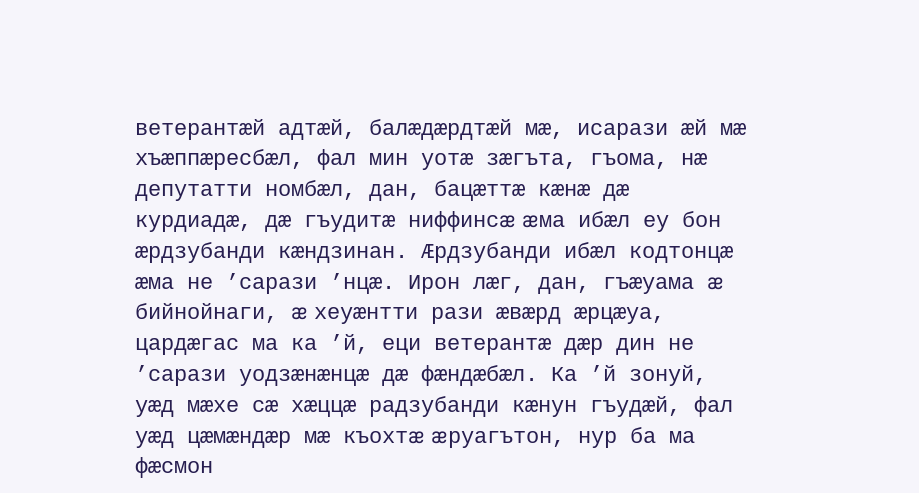ветерантæй адтæй, балæдæрдтæй мæ, исарази æй мæ хъæппæресбæл, фал мин уотæ зæгъта, гъома, нæ депутатти номбæл, дан, бацæттæ кæнæ дæ курдиадæ, дæ гъудитæ ниффинсæ æма ибæл еу бон æрдзубанди кæндзинан. Æрдзубанди ибæл кодтонцæ æма не ’сарази ’нцæ. Ирон лæг, дан, гъæуама æ бийнойнаги, æ хеуæнтти рази æвæрд æрцæуа, цардæгас ма ка ’й, еци ветерантæ дæр дин не ’сарази уодзæнæнцæ дæ фæндæбæл. Ка ’й зонуй, уæд мæхе сæ хæццæ радзубанди кæнун гъудæй, фал уæд цæмæндæр мæ къохтæ æруагътон, нур ба ма фæсмон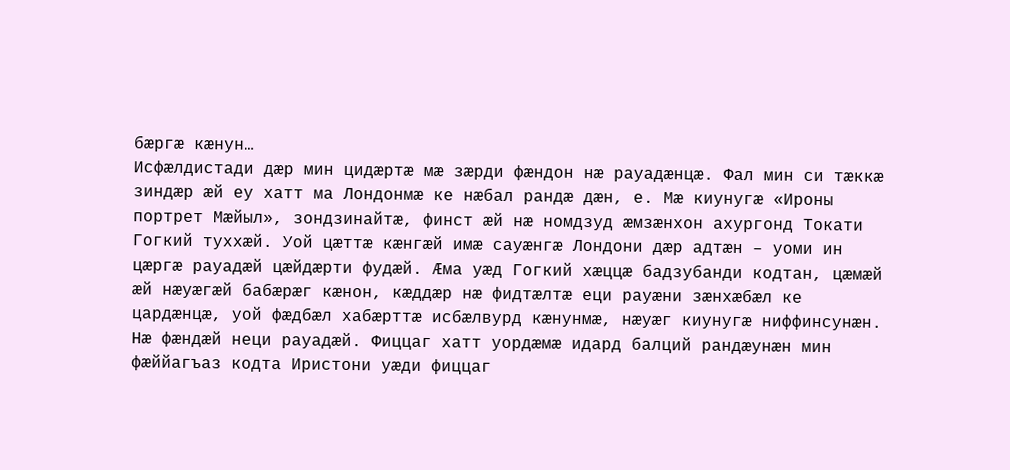бæргæ кæнун…
Исфæлдистади дæр мин цидæртæ мæ зæрди фæндон нæ рауадæнцæ. Фал мин си тæккæ зиндæр æй еу хатт ма Лондонмæ ке нæбал рандæ дæн, е. Мæ киунугæ «Ироны портрет Мæйыл», зондзинайтæ, финст æй нæ номдзуд æмзæнхон ахургонд Токати Гогкий туххæй. Уой цæттæ кæнгæй имæ сауæнгæ Лондони дæр адтæн – уоми ин цæргæ рауадæй цæйдæрти фудæй. Æма уæд Гогкий хæццæ бадзубанди кодтан, цæмæй æй нæуæгæй бабæрæг кæнон, кæддæр нæ фидтæлтæ еци рауæни зæнхæбæл ке цардæнцæ, уой фæдбæл хабæрттæ исбæлвурд кæнунмæ, нæуæг киунугæ ниффинсунæн.
Нæ фæндæй неци рауадæй. Фиццаг хатт уордæмæ идард балций рандæунæн мин фæййагъаз кодта Иристони уæди фиццаг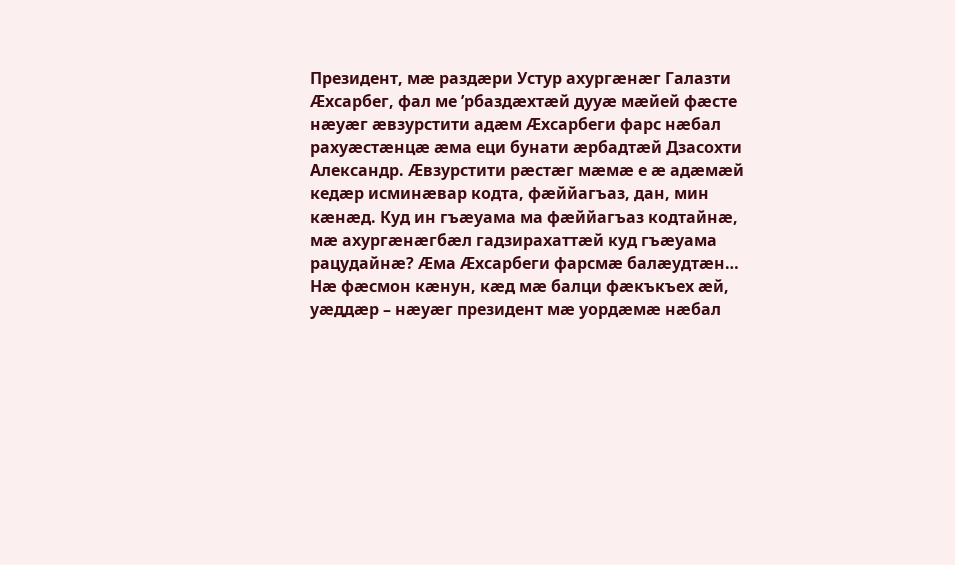Президент, мæ раздæри Устур ахургæнæг Галазти Æхсарбег, фал ме ’рбаздæхтæй дууæ мæйей фæсте нæуæг æвзурстити адæм Æхсарбеги фарс нæбал рахуæстæнцæ æма еци бунати æрбадтæй Дзасохти Александр. Æвзурстити рæстæг мæмæ е æ адæмæй кедæр исминæвар кодта, фæййагъаз, дан, мин кæнæд. Куд ин гъæуама ма фæййагъаз кодтайнæ, мæ ахургæнæгбæл гадзирахаттæй куд гъæуама рацудайнæ? Æма Æхсарбеги фарсмæ балæудтæн… Нæ фæсмон кæнун, кæд мæ балци фæкъкъех æй, уæддæр – нæуæг президент мæ уордæмæ нæбал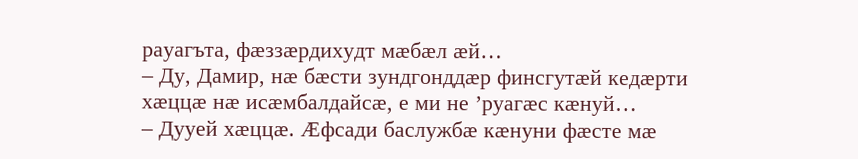рауагъта, фæззæрдихудт мæбæл æй…
– Ду, Дамир, нæ бæсти зундгонддæр финсгутæй кедæрти хæццæ нæ исæмбалдайсæ, е ми не ’руагæс кæнуй…
– Дууей хæццæ. Æфсади баслужбæ кæнуни фæсте мæ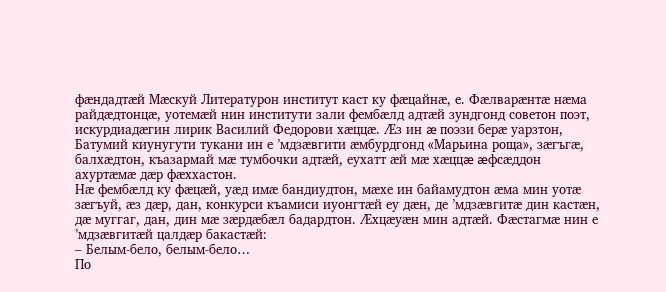фæндадтæй Мæскуй Литературон институт каст ку фæцайнæ, е. Фæлварæнтæ нæма райдæдтонцæ, уотемæй нин институти зали фембæлд адтæй зундгонд советон поэт, искурдиадæгин лирик Василий Федорови хæццæ. Æз ин æ поэзи берæ уарзтон, Батумий киунугути тукани ин е ’мдзæвгити æмбурдгонд «Марьина роща», зæгъгæ, балхæдтон, къазармай мæ тумбочки адтæй, еухатт æй мæ хæццæ æфсæддон ахуртæмæ дæр фæххастон.
Нæ фембæлд ку фæцæй, уæд имæ бандиудтон, мæхе ин байамудтон æма мин уотæ зæгъуй, æз дæр, дан, конкурси къамиси иуонгтæй еу дæн, де ’мдзæвгитæ дин кастæн, дæ муггаг, дан, дин мæ зæрдæбæл бадардтон. Æхцæуæн мин адтæй. Фæстагмæ нин е ’мдзæвгитæй цалдæр бакастæй:
– Белым-бело, белым-бело…
По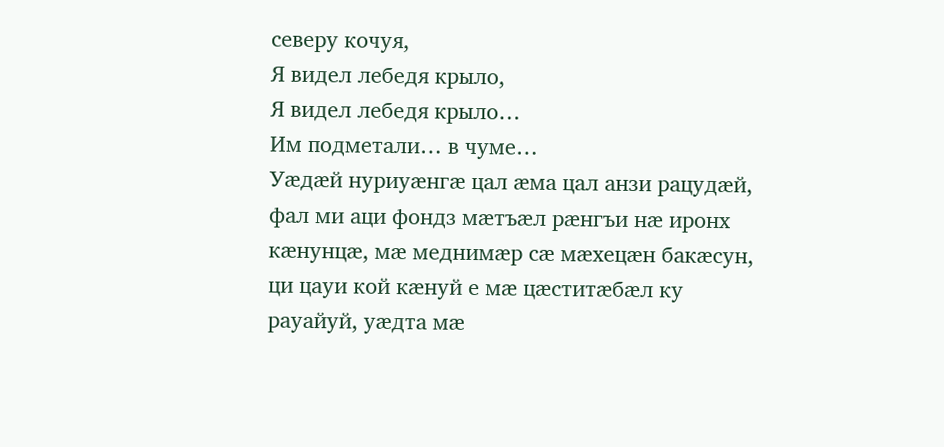северу кочуя,
Я видел лебедя крыло,
Я видел лебедя крыло…
Им подметали… в чуме…
Уæдæй нуриуæнгæ цал æма цал анзи рацудæй, фал ми аци фондз мæтъæл рæнгъи нæ иронх кæнунцæ, мæ меднимæр сæ мæхецæн бакæсун, ци цауи кой кæнуй е мæ цæститæбæл ку рауайуй, уæдта мæ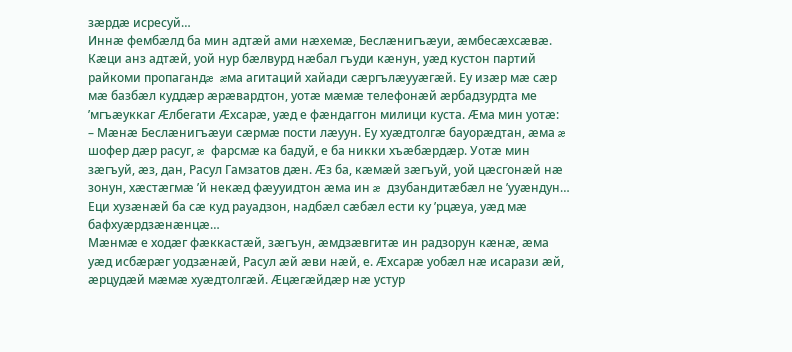зæрдæ исресуй…
Иннæ фембæлд ба мин адтæй ами нæхемæ, Беслæнигъæуи, æмбесæхсæвæ. Кæци анз адтæй, уой нур бæлвурд нæбал гъуди кæнун, уæд кустон партий райкоми пропагандæ æма агитаций хайади сæргълæууæгæй. Еу изæр мæ сæр мæ базбæл куддæр æрæвардтон, уотæ мæмæ телефонæй æрбадзурдта ме ’мгъæуккаг Æлбегати Æхсарæ, уæд е фæндаггон милици куста. Æма мин уотæ:
– Мæнæ Беслæнигъæуи сæрмæ пости лæуун. Еу хуæдтолгæ бауорæдтан, æма æ шофер дæр расуг, æ фарсмæ ка бадуй, е ба никки хъæбæрдæр. Уотæ мин зæгъуй, æз, дан, Расул Гамзатов дæн. Æз ба, кæмæй зæгъуй, уой цæсгонæй нæ зонун, хæстæгмæ ’й некæд фæууидтон æма ин æ дзубандитæбæл не ’ууæндун… Еци хузæнæй ба сæ куд рауадзон, надбæл сæбæл ести ку ’рцæуа, уæд мæ бафхуæрдзæнæнцæ…
Мæнмæ е ходæг фæккастæй, зæгъун, æмдзæвгитæ ин радзорун кæнæ, æма уæд исбæрæг уодзæнæй, Расул æй æви нæй, е. Æхсарæ уобæл нæ исарази æй, æрцудæй мæмæ хуæдтолгæй. Æцæгæйдæр нæ устур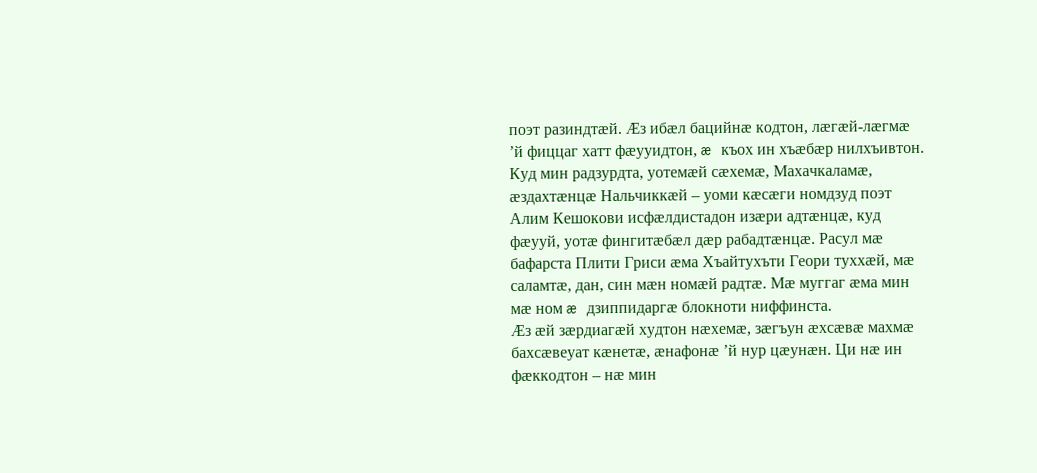поэт разиндтæй. Æз ибæл бацийнæ кодтон, лæгæй-лæгмæ ’й фиццаг хатт фæууидтон, æ къох ин хъæбæр нилхъивтон. Куд мин радзурдта, уотемæй сæхемæ, Махачкаламæ, æздахтæнцæ Нальчиккæй – уоми кæсæги номдзуд поэт Алим Кешокови исфæлдистадон изæри адтæнцæ, куд фæууй, уотæ фингитæбæл дæр рабадтæнцæ. Расул мæ бафарста Плити Гриси æма Хъайтухъти Геори туххæй, мæ саламтæ, дан, син мæн номæй радтæ. Мæ муггаг æма мин мæ ном æ дзиппидаргæ блокноти ниффинста.
Æз æй зæрдиагæй худтон нæхемæ, зæгъун æхсæвæ махмæ бахсæвеуат кæнетæ, æнафонæ ’й нур цæунæн. Ци нæ ин фæккодтон – нæ мин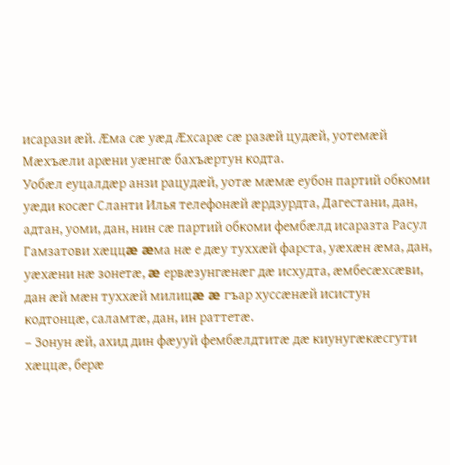исарази æй. Æма сæ уæд Æхсарæ сæ разæй цудæй, уотемæй Мæхъæли арæни уæнгæ бахъæртун кодта.
Уобæл еуцалдæр анзи рацудæй, уотæ мæмæ еубон партий обкоми уæди косæг Сланти Илья телефонæй æрдзурдта, Дагестани, дан, адтан, уоми, дан, нин сæ партий обкоми фембæлд исаразта Расул Гамзатови хæццæ æма нæ е дæу туххæй фарста, уæхæн æма, дан, уæхæни нæ зонетæ, æ ервæзунгæнæг дæ исхудта, æмбесæхсæви, дан æй мæн туххæй милицæ æ гъар хуссæнæй исистун кодтонцæ, саламтæ, дан, ин раттетæ.
– Зонун æй, ахид дин фæууй фембæлдтитæ дæ киунугæкæсгути хæццæ, берæ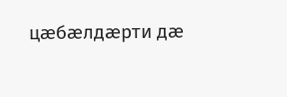цæбæлдæрти дæ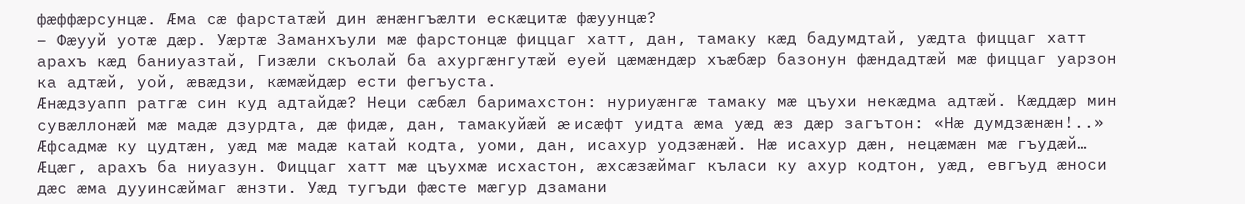фæффæрсунцæ. Æма сæ фарстатæй дин æнæнгъæлти ескæцитæ фæуунцæ?
– Фæууй уотæ дæр. Уæртæ Заманхъули мæ фарстонцæ фиццаг хатт, дан, тамаку кæд бадумдтай, уæдта фиццаг хатт арахъ кæд баниуазтай, Гизæли скъолай ба ахургæнгутæй еуей цæмæндæр хъæбæр базонун фæндадтæй мæ фиццаг уарзон ка адтæй, уой, æвæдзи, кæмæйдæр ести фегъуста.
Æнæдзуапп ратгæ син куд адтайдæ? Неци сæбæл баримахстон: нуриуæнгæ тамаку мæ цъухи некæдма адтæй. Кæддæр мин сувæллонæй мæ мадæ дзурдта, дæ фидæ, дан, тамакуйæй æ исæфт уидта æма уæд æз дæр загътон: «Нæ думдзæнæн!..» Æфсадмæ ку цудтæн, уæд мæ мадæ катай кодта, уоми, дан, исахур уодзæнæй. Нæ исахур дæн, нецæмæн мæ гъудæй…
Æцæг, арахъ ба ниуазун. Фиццаг хатт мæ цъухмæ исхастон, æхсæзæймаг къласи ку ахур кодтон, уæд, евгъуд æноси дæс æма дууинсæймаг æнзти. Уæд тугъди фæсте мæгур дзамани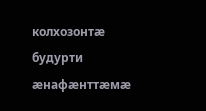колхозонтæ будурти æнафæнттæмæ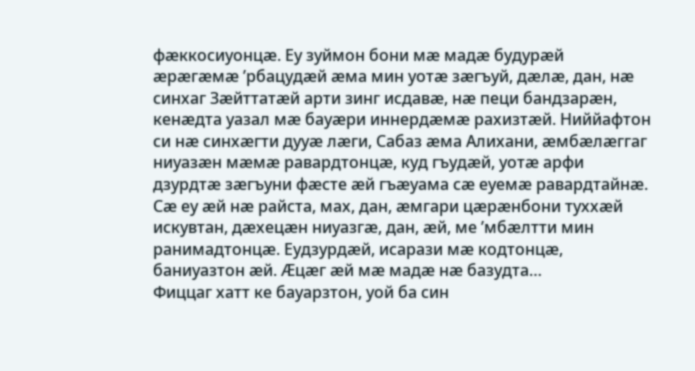фæккосиуонцæ. Еу зуймон бони мæ мадæ будурæй æрæгæмæ ’рбацудæй æма мин уотæ зæгъуй, дæлæ, дан, нæ синхаг Зæйттатæй арти зинг исдавæ, нæ пеци бандзарæн, кенæдта уазал мæ бауæри иннердæмæ рахизтæй. Ниййафтон си нæ синхæгти дууæ лæги, Сабаз æма Алихани, æмбæлæггаг ниуазæн мæмæ равардтонцæ, куд гъудæй, уотæ арфи дзурдтæ зæгъуни фæсте æй гъæуама сæ еуемæ равардтайнæ. Сæ еу æй нæ райста, мах, дан, æмгари цæрæнбони туххæй искувтан, дæхецæн ниуазгæ, дан, æй, ме ’мбæлтти мин ранимадтонцæ. Еудзурдæй, исарази мæ кодтонцæ, баниуазтон æй. Æцæг æй мæ мадæ нæ базудта…
Фиццаг хатт ке бауарзтон, уой ба син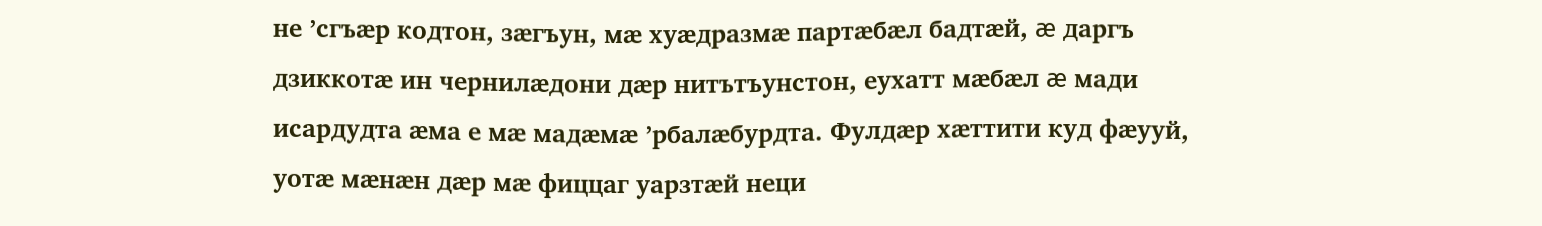не ’сгъæр кодтон, зæгъун, мæ хуæдразмæ партæбæл бадтæй, æ даргъ дзиккотæ ин чернилæдони дæр нитътъунстон, еухатт мæбæл æ мади исардудта æма е мæ мадæмæ ’рбалæбурдта. Фулдæр хæттити куд фæууй, уотæ мæнæн дæр мæ фиццаг уарзтæй неци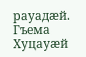рауадæй. Гъема Хуцауæй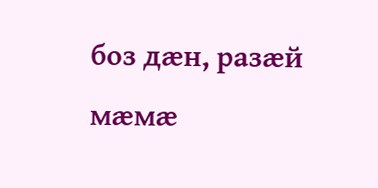боз дæн, разæй мæмæ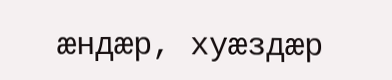æндæр, хуæздæр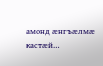амонд æнгъæлмæ кастæй…